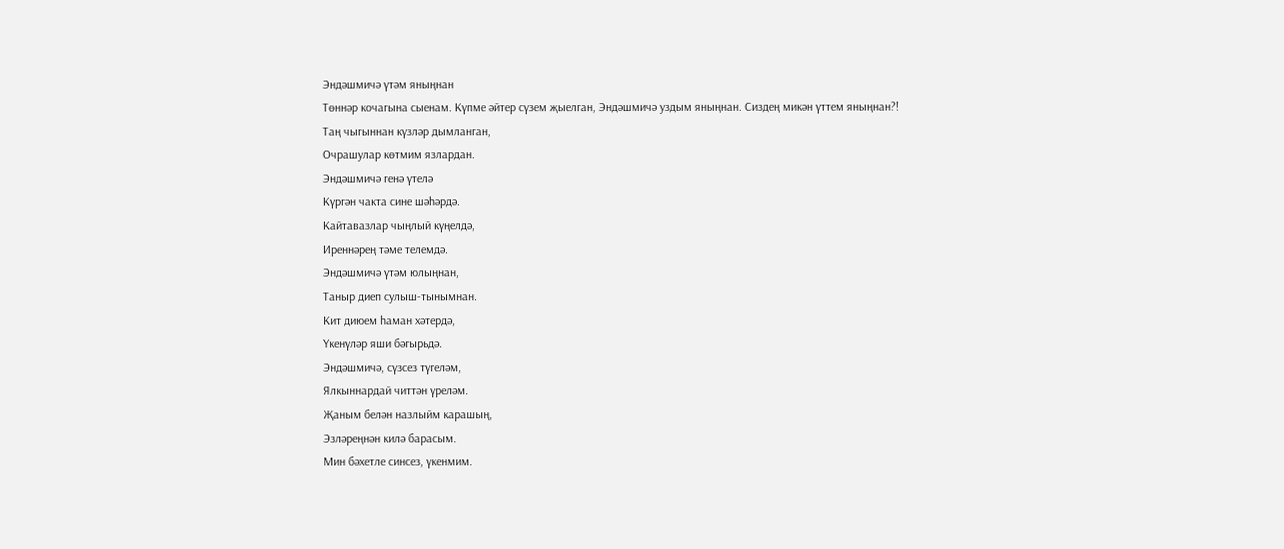Эндәшмичә үтәм яныңнан
Төннәр кочагына сыенам. Күпме әйтер сүзем җыелган, Эндәшмичә уздым яныңнан. Сиздең микән үттем яныңнан?!
Таң чыгыннан күзләр дымланган,
Очрашулар көтмим язлардан.
Эндәшмичә генә үтелә
Күргән чакта сине шәһәрдә.
Кайтавазлар чыңлый күңелдә,
Иреннәрең тәме телемдә.
Эндәшмичә үтәм юлыңнан,
Таныр диеп сулыш-тынымнан.
Кит диюем һаман хәтердә,
Үкенүләр яши бәгырьдә.
Эндәшмичә, сүзсез түгеләм,
Ялкыннардай читтән үреләм.
Җаным белән назлыйм карашың,
Эзләреңнән килә барасым.
Мин бәхетле синсез, үкенмим.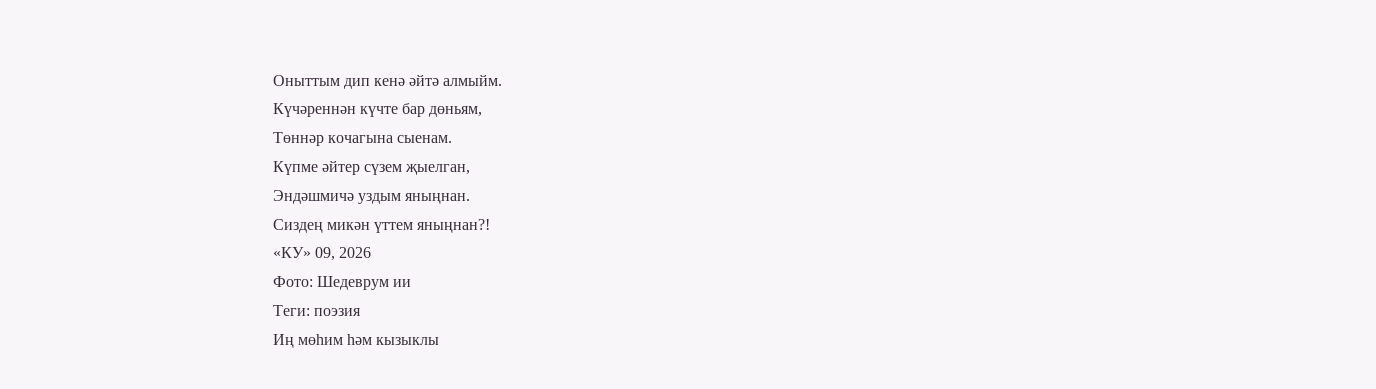Оныттым дип кенә әйтә алмыйм.
Күчәреннән күчте бар дөньям,
Төннәр кочагына сыенам.
Күпме әйтер сүзем җыелган,
Эндәшмичә уздым яныңнан.
Сиздең микән үттем яныңнан?!
«КУ» 09, 2026
Фото: Шедеврум ии
Теги: поэзия
Иң мөһим һәм кызыклы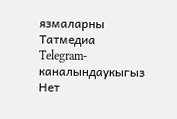язмаларны Татмедиа Telegram-каналындаукыгыз
Нет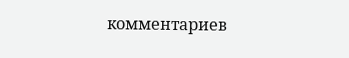комментариев